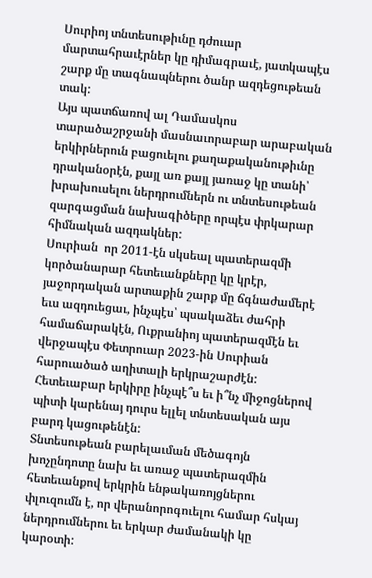Սուրիոյ տնտեսութիւնը դժուար մարտահրաւէրներ կը դիմագրաւէ, յատկապէս շարք մը տագնապներու ծանր ազդեցութեան տակ:
Այս պատճառով ալ Դամասկոս տարածաշրջանի մասնաւորաբար արաբական երկիրներուն բացուելու քաղաքականութիւնը դրականօրէն, քայլ առ քայլ յառաջ կը տանի՝ խրախուսելու ներդրումներն ու տնտեսութեան զարգացման նախագիծերը որպէս փրկարար հիմնական ազդակներ:
Սուրիան  որ 2011-էն սկսեալ պատերազմի կործանարար հետեւանքները կը կրէր, յաջորդական արտաքին շարք մը ճգնաժամերէ եւս ազդուեցաւ, ինչպէս՝ պսակաձեւ ժահրի համաճարակէն, Ուքրանիոյ պատերազմէն եւ վերջապէս Փետրուար 2023-ին Սուրիան հարուածած աղիտալի երկրաշարժէն:
Հետեւաբար երկիրը ինչպէ՞ս եւ ի՞նչ միջոցներով պիտի կարենայ դուրս ելլել տնտեսական այս բարդ կացութենէն:
Տնտեսութեան բարելաւման մեծագոյն խոչընդոտը նախ եւ առաջ պատերազմին հետեւանքով երկրին ենթակառոյցներու փլուզումն է, որ վերանորոգուելու համար հսկայ ներդրումներու եւ երկար ժամանակի կը կարօտի: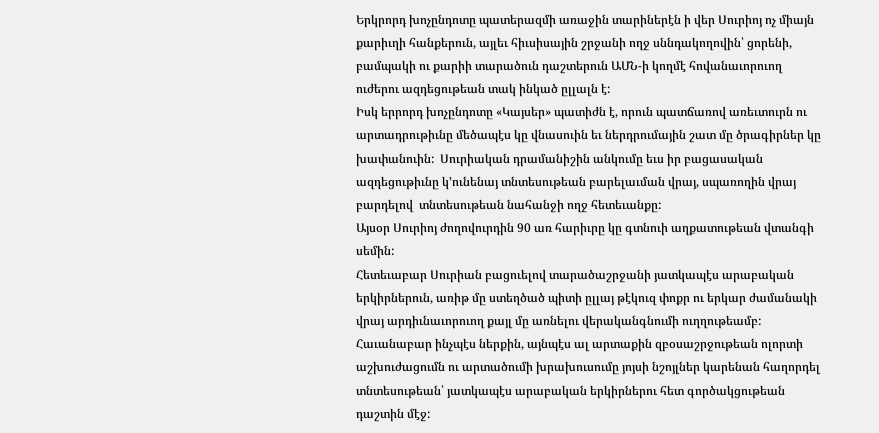Երկրորդ խոչընդոտը պատերազմի առաջին տարիներէն ի վեր Սուրիոյ ոչ միայն քարիւղի հանքերուն, այլեւ հիւսիսային շրջանի ողջ սննդակողովին՝ ցորենի, բամպակի ու քարիի տարածուն դաշտերուն ԱՄՆ-ի կողմէ հովանաւորուող ուժերու ազդեցութեան տակ ինկած ըլլալն է:
Իսկ երրորդ խոչընդոտը «Կայսեր» պատիժն է, որուն պատճառով առեւտուրն ու արտադրութիւնը մեծապէս կը վնասուին եւ ներդրումային շատ մը ծրագիրներ կը խափանուին:  Սուրիական դրամանիշին անկումը եւս իր բացասական ազդեցութիւնը կ’ունենայ տնտեսութեան բարելաւման վրայ, սպառողին վրայ բարդելով  տնտեսութեան նահանջի ողջ հետեւանքը:
Այսօր Սուրիոյ ժողովուրդին 90 առ հարիւրը կը գտնուի աղքատութեան վտանգի սեմին:
Հետեւաբար Սուրիան բացուելով տարածաշրջանի յատկապէս արաբական երկիրներուն, առիթ մը ստեղծած պիտի ըլլայ թէկուզ փոքր ու երկար ժամանակի վրայ արդիւնաւորուող քայլ մը առնելու վերականգնումի ուղղութեամբ:
Հաւանաբար ինչպէս ներքին, այնպէս ալ արտաքին զբօսաշրջութեան ոլորտի աշխուժացումն ու արտածումի խրախուսումը յոյսի նշոյլներ կարենան հաղորդել տնտեսութեան՝ յատկապէս արաբական երկիրներու հետ գործակցութեան դաշտին մէջ: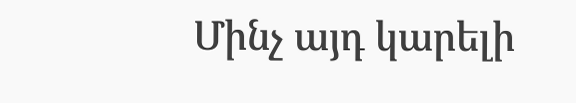Մինչ այդ կարելի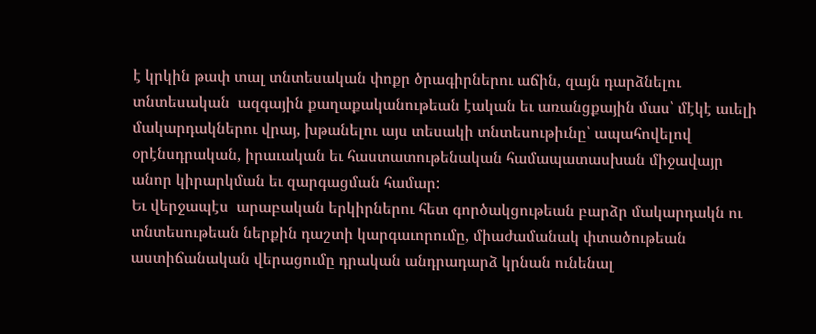է կրկին թափ տալ տնտեսական փոքր ծրագիրներու աճին, զայն դարձնելու տնտեսական  ազգային քաղաքականութեան էական եւ առանցքային մաս՝ մէկէ աւելի մակարդակներու վրայ, խթանելու այս տեսակի տնտեսութիւնը՝ ապահովելով օրէնսդրական, իրաւական եւ հաստատութենական համապատասխան միջավայր անոր կիրարկման եւ զարգացման համար:
Եւ վերջապէս  արաբական երկիրներու հետ գործակցութեան բարձր մակարդակն ու տնտեսութեան ներքին դաշտի կարգաւորումը, միաժամանակ փտածութեան աստիճանական վերացումը դրական անդրադարձ կրնան ունենալ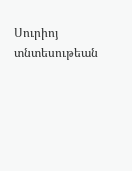Սուրիոյ տնտեսութեան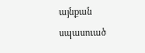այնքան սպասուած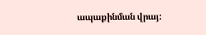ապաքինման վրայ: